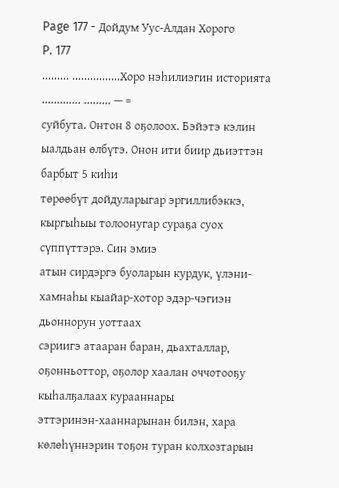Page 177 - Дойдум Уус-Алдан Хорого
P. 177
......... ................Хоро нэһилиэгин историята ............. ......... — =
суйбута. Онтон 8 оҕолоох. Бэйэтэ кэлин ыалдьан өлбүтэ. Онон ити биир дьиэттэн барбыт 5 киһи
төрөөбүт дойдуларыгар эргиллибэккэ, кыргыһыы толоонугар сураҕа суох сүппүттэрэ. Син эмиэ
атын сирдэргэ буоларын курдук, үлэни-хамнаһы кыайар-хотор эдэр-чэгиэн дьоннорун уоттаах
сэриигэ атааран баран, дьахталлар, оҕонньоттор, оҕолор хаалан оччотооҕу кыһалҕалаах курааннары
эттэринэн-хааннарынан билэн, хара көлөһүннэрин тоҕон туран колхозтарын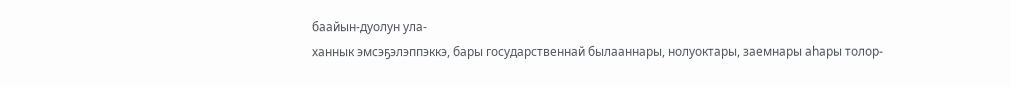баайын-дуолун ула-
ханнык эмсэҕэлэппэккэ, бары государственнай былааннары, нолуоктары, заемнары аһары толор-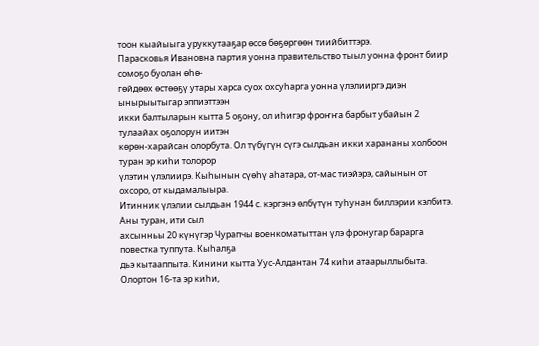тоон кыайыыга уруккутааҕар өссө бөҕөргөөн тиийбиттэрэ.
Парасковья Ивановна партия уонна правительство тыыл уонна фронт биир сомоҕо буолан өһө-
гөйдөөх өстөөҕү утары харса суох охсуһарга уонна үлэлииргэ диэн ынырыытыгар эппиэттээн
икки балтыларын кытта 5 оҕону, ол иһигэр фроҥҥа барбыт убайын 2 тулаайах оҕолорун иитэн
көрөн-харайсан олорбута. Ол түбүгүн сүгэ сылдьан икки харананы холбоон туран эр киһи толорор
үлэтин үлэлиирэ. Кыһынын сүөһү аһатара, от-мас тиэйэрэ, сайынын от охсоро, от кыдамалыыра.
Итинник үлэлии сылдьан 1944 с. кэргэнэ өлбүтүн туһунан биллэрии кэлбитэ. Аны туран, ити сыл
ахсынньы 20 күнүгэр Чурапчы военкоматыттан үлэ фронугар барарга повестка туппута. Кыһалҕа
дьэ кытааппыта. Кинини кытта Уус-Алдантан 74 киһи атаарыллыбыта. Олортон 16-та эр киһи,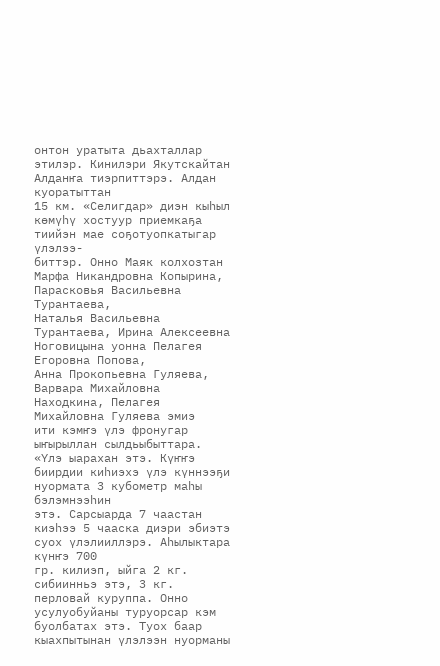онтон уратыта дьахталлар этилэр. Кинилэри Якутскайтан Алданҥа тиэрпиттэрэ. Алдан куоратыттан
15 км. «Селигдар» диэн кыһыл көмүһү хостуур приемкаҕа тиийэн мае соҕотуопкатыгар үлэлээ-
биттэр. Онно Маяк колхозтан Марфа Никандровна Копырина, Парасковья Васильевна Турантаева,
Наталья Васильевна Турантаева, Ирина Алексеевна Ноговицына уонна Пелагея Егоровна Попова,
Анна Прокопьевна Гуляева, Варвара Михайловна Находкина, Пелагея Михайловна Гуляева эмиэ
ити кэмҥэ үлэ фронугар ыҥырыллан сылдьыбыттара.
«Үлэ ыарахан этэ. Күҥҥэ биирдии киһиэхэ үлэ күннээҕи нуормата 3 кубометр маһы бэлэмнээһин
этэ. Сарсыарда 7 чаастан киэһээ 5 чааска диэри эбиэтэ суох үлэлииллэрэ. Аһылыктара күнҥэ 700
гр. килиэп, ыйга 2 кг. сибиинньэ этэ, 3 кг. перловай куруппа. Онно усулуобуйаны туруорсар кэм
буолбатах этэ. Туох баар кыахпытынан үлэлээн нуорманы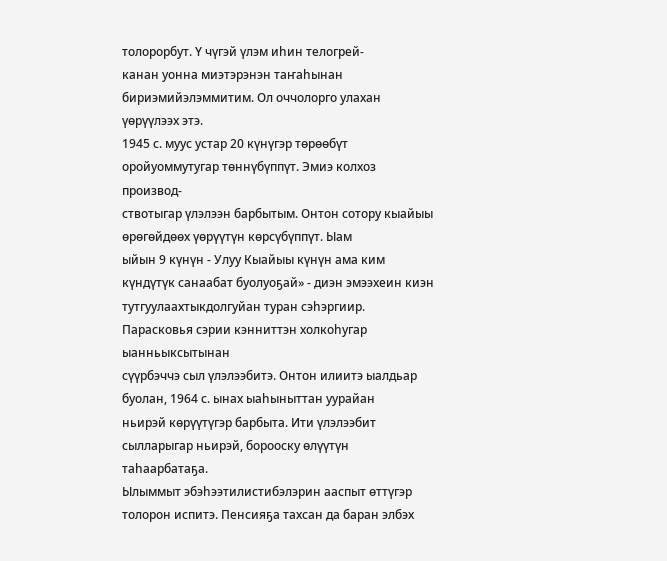толорорбут. Ү чүгэй үлэм иһин телогрей-
канан уонна миэтэрэнэн таҥаһынан бириэмийэлэммитим. Ол оччолорго улахан үөрүүлээх этэ.
1945 с. муус устар 20 күнүгэр төрөөбүт оройуоммутугар төннүбүппүт. Эмиэ колхоз производ-
ствотыгар үлэлээн барбытым. Онтон сотору кыайыы өрөгөйдөөх үөрүүтүн көрсүбүппүт. Ыам
ыйын 9 күнүн - Улуу Кыайыы күнүн ама ким күндүтүк санаабат буолуоҕай» - диэн эмээхеин киэн
тутгуулаахтыкдолгуйан туран сэһэргиир. Парасковья сэрии кэнниттэн холкоһугар ыанньыксытынан
сүүрбэччэ сыл үлэлээбитэ. Онтон илиитэ ыалдьар буолан, 1964 с. ынах ыаһыныттан уурайан
ньирэй көрүүтүгэр барбыта. Ити үлэлээбит сылларыгар ньирэй, борооску өлүүтүн таһаарбатаҕа.
Ылыммыт эбэһээтилистибэлэрин ааспыт өттүгэр толорон испитэ. Пенсияҕа тахсан да баран элбэх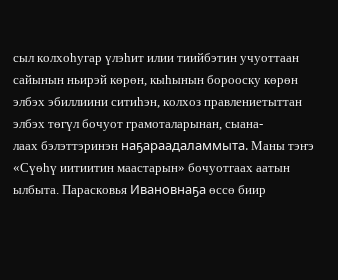сыл колхоһугар үлэһит илии тиийбэтин учуоттаан сайынын ньирэй көрөн, кыһынын борооску көрөн
элбэх эбиллиини ситиһэн, колхоз правлениетыттан элбэх төгүл бочуот грамоталарынан, сыана-
лаах бэлэттэринэн наҕараадаламмыта. Маны тэҥэ «Сүөһү иитиитин маастарын» бочуотгаах аатын
ылбыта. Парасковья Ивановнаҕа өссө биир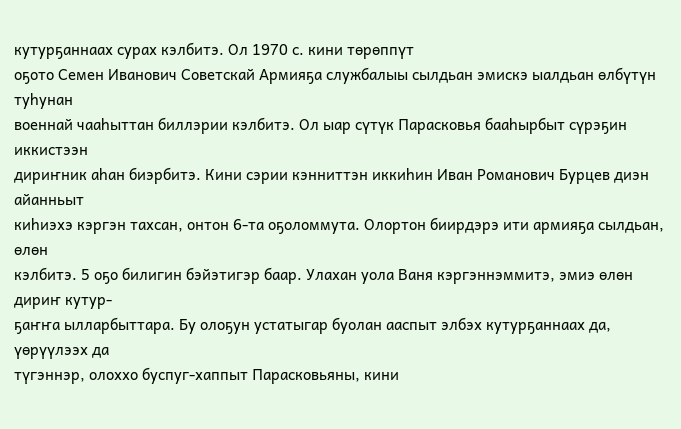кутурҕаннаах сурах кэлбитэ. Ол 1970 с. кини төрөппүт
оҕото Семен Иванович Советскай Армияҕа службалыы сылдьан эмискэ ыалдьан өлбүтүн туһунан
военнай чааһыттан биллэрии кэлбитэ. Ол ыар сүтүк Парасковья бааһырбыт сүрэҕин иккистээн
дириҥник аһан биэрбитэ. Кини сэрии кэнниттэн иккиһин Иван Романович Бурцев диэн айанньыт
киһиэхэ кэргэн тахсан, онтон 6-та оҕоломмута. Олортон биирдэрэ ити армияҕа сылдьан, өлөн
кэлбитэ. 5 оҕо билигин бэйэтигэр баар. Улахан уола Ваня кэргэннэммитэ, эмиэ өлөн дириҥ кутур-
ҕаҥҥа ылларбыттара. Бу олоҕун устатыгар буолан ааспыт элбэх кутурҕаннаах да, үөрүүлээх да
түгэннэр, олоххо буспуг-хаппыт Парасковьяны, кини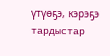үтүөҕэ, кэрэҕэ тардыстар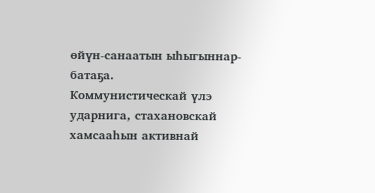өйүн-санаатын ыһыгыннар-
батаҕа.
Коммунистическай үлэ ударнига, стахановскай хамсааһын активнай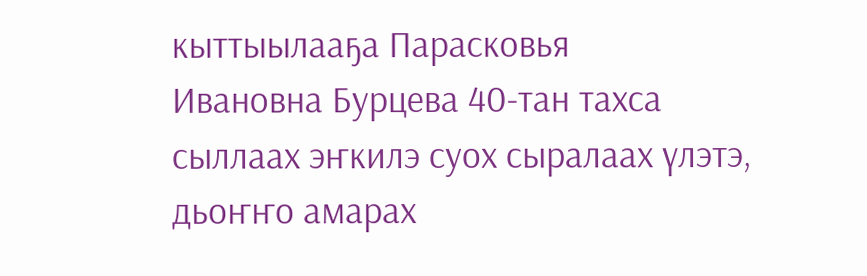кыттыылааҕа Парасковья
Ивановна Бурцева 40-тан тахса сыллаах эҥкилэ суох сыралаах үлэтэ, дьоҥҥо амарах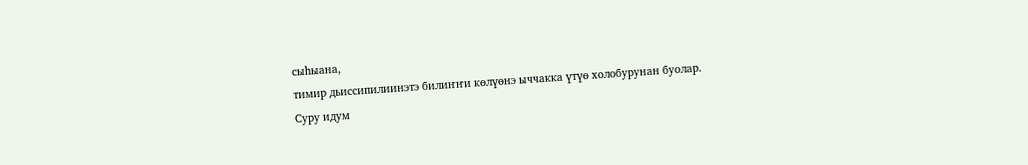сыһыана,
тимир дьиссипилиинэтэ билиҥҥи көлүөнэ ыччакка үтүө холобурунан буолар.
Суру идум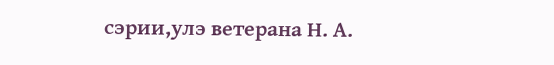сэрии,улэ ветерана Н. А.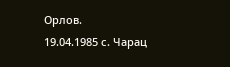Орлов.
19.04.1985 с. Чарац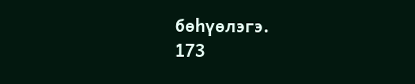бөһүөлэгэ.
173